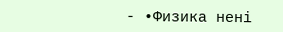- •Физика нені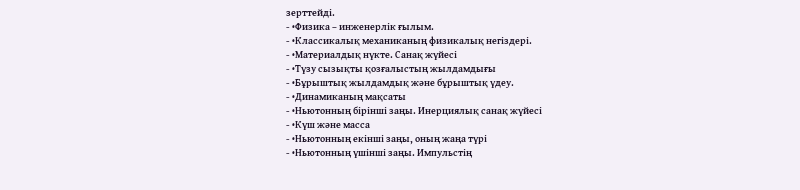зерттейді.
- •Физика – инженерлiк ғылым.
- •Классикалық механиканың физикалық негiздерi.
- •Материалдық нүкте. Санақ жүйесі
- •Түзу сызықты қозғалыстың жылдамдығы
- •Бұрыштық жылдамдық және бұрыштық үдеу.
- •Динамиканың мақсаты
- •Ньютонның бірінші заңы. Инерциялық санақ жүйесі
- •Күш және масса
- •Ньютонның екінші заңы, оның жаңа түрі
- •Ньютонның үшінші заңы. Импульстің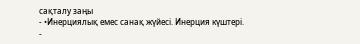сақталу заңы
- •Инерциялық емес санақ жүйесі. Инерция күштері.
-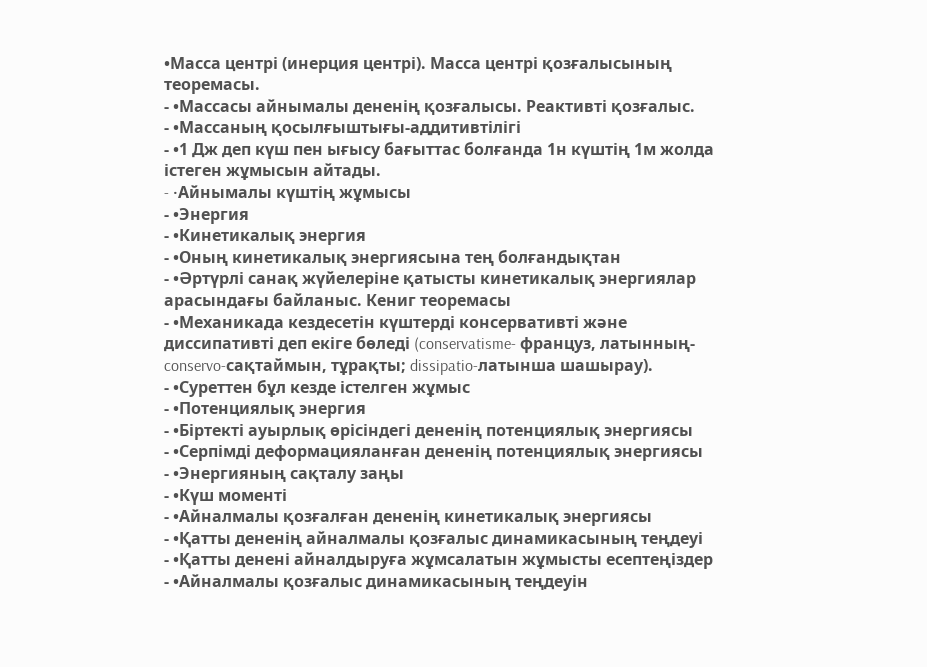•Масса центрі (инерция центрі). Масса центрі қозғалысының теоремасы.
- •Массасы айнымалы дененің қозғалысы. Реактивті қозғалыс.
- •Массаның қосылғыштығы-аддитивтілігі
- •1 Дж деп күш пен ығысу бағыттас болғанда 1н күштің 1м жолда істеген жұмысын айтады.
- •Aйнымалы күштің жұмысы
- •Энергия
- •Кинетикалық энергия
- •Оның кинетикалық энергиясына тең болғандықтан
- •Әртүрлі санақ жүйелеріне қатысты кинетикалық энергиялар арасындағы байланыс. Кениг теоремасы
- •Механикада кездесетін күштерді консервативті және диссипативті деп екіге бөледі (conservatisme- француз, латынның-conservo-сақтаймын, тұрақты; dissipatio-латынша шашырау).
- •Суреттен бұл кезде істелген жұмыс
- •Потенциялық энергия
- •Біртекті ауырлық өрісіндегі дененің потенциялық энергиясы
- •Серпімді деформацияланған дененің потенциялық энергиясы
- •Энергияның сақталу заңы
- •Күш моменті
- •Айналмалы қозғалған дененің кинетикалық энергиясы
- •Қатты дененің айналмалы қозғалыс динамикасының теңдеуі
- •Қатты денені айналдыруға жұмсалатын жұмысты есептеңіздер
- •Айналмалы қозғалыс динамикасының теңдеуін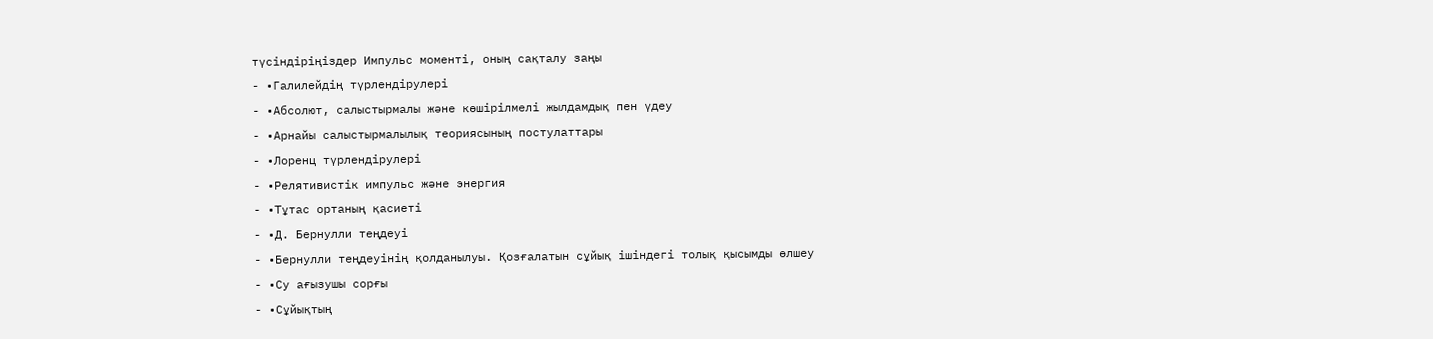түсіндіріңіздер Импульс моменті, оның сақталу заңы
- •Галилейдің түрлендірулері
- •Абсолют, салыстырмалы және көшірілмелі жылдамдық пен үдеу
- •Арнайы салыстырмалылық теориясының постулаттары
- •Лоренц түрлендірулері
- •Релятивистік импульс және энергия
- •Тұтас ортаның қасиеті
- •Д. Бернулли теңдеуі
- •Бернулли теңдеуінің қолданылуы. Қозғалатын сұйық ішіндегі толық қысымды өлшеу
- •Су ағызушы сорғы
- •Сұйықтың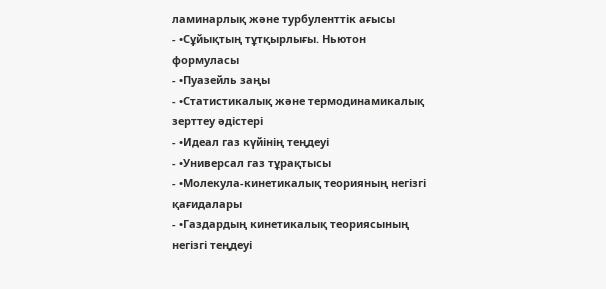ламинарлық және турбуленттік ағысы
- •Сұйықтың тұтқырлығы. Ньютон формуласы
- •Пуазейль заңы
- •Статистикалық және термодинамикалық зерттеу әдістері
- •Идеал газ күйінің теңдеуі
- •Универсал газ тұрақтысы
- •Молекула-кинетикалық теорияның негізгі қағидалары
- •Газдардың кинетикалық теориясының негізгі теңдеуі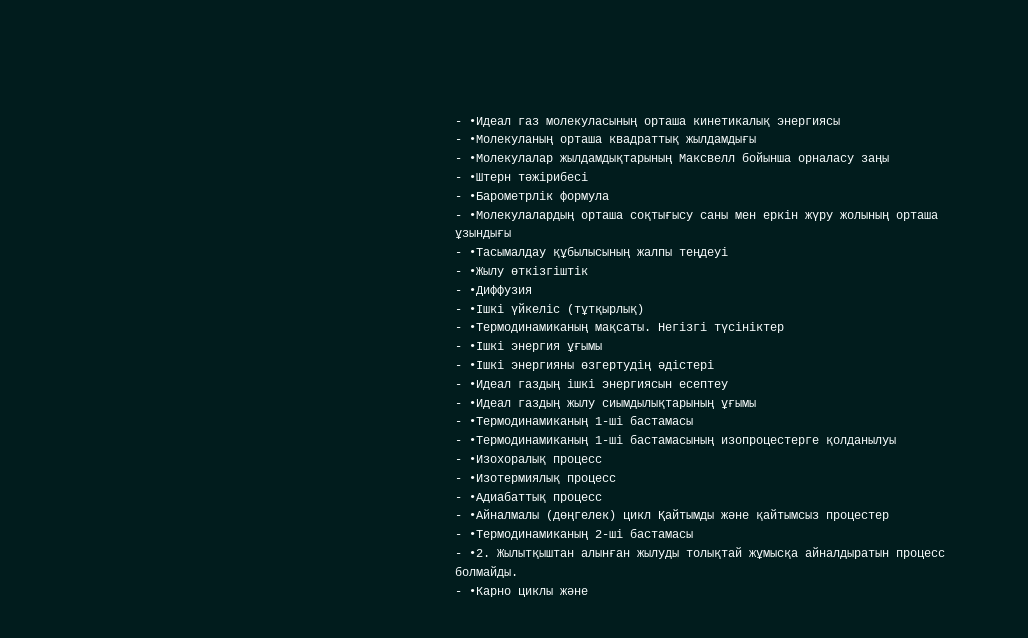- •Идеал газ молекуласының орташа кинетикалық энергиясы
- •Молекуланың орташа квадраттық жылдамдығы
- •Молекулалар жылдамдықтарының Максвелл бойынша орналасу заңы
- •Штерн тәжірибесі
- •Барометрлік формула
- •Молекулалардың орташа соқтығысу саны мен еркін жүру жолының орташа ұзындығы
- •Тасымалдау құбылысының жалпы теңдеуі
- •Жылу өткізгіштік
- •Диффузия
- •Ішкі үйкеліс (тұтқырлық)
- •Термодинамиканың мақсаты. Негізгі түсініктер
- •Ішкі энергия ұғымы
- •Ішкі энергияны өзгертудің әдістері
- •Идеал газдың ішкі энергиясын есептеу
- •Идеал газдың жылу сиымдылықтарының ұғымы
- •Термодинамиканың 1-ші бастамасы
- •Термодинамиканың 1-ші бастамасының изопроцестерге қолданылуы
- •Изохоралық процесс
- •Изотермиялық процесс
- •Адиабаттық процесс
- •Айналмалы (дөңгелек) цикл Қайтымды және қайтымсыз процестер
- •Термодинамиканың 2-ші бастамасы
- •2. Жылытқыштан алынған жылуды толықтай жұмысқа айналдыратын процесс болмайды.
- •Карно циклы және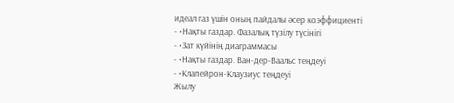идеал газ үшін оның пайдалы әсер коэффициенті
- •Нақты газдар. Фазалық түзілу түсінігі
- •Зат күйінің диаграммасы
- •Нақты газдар. Ван-дер-Ваальс теңдеуі
- •Клапейрон-Клаузиус теңдеуі
Жылу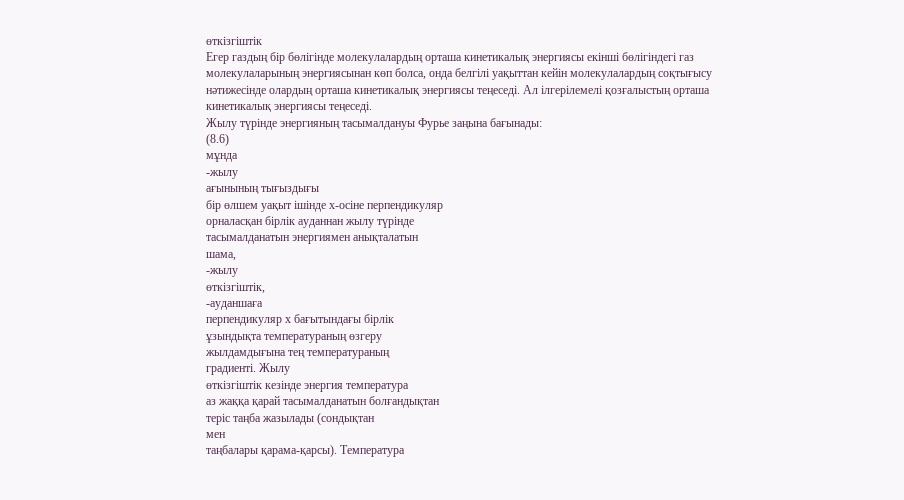өткізгіштік
Егер газдың бір бөлігінде молекулалардың орташа кинетикалық энергиясы екінші бөлігіндегі газ молекулаларының энергиясынан көп болса, онда белгілі уақыттан кейін молекулалардың соқтығысу нәтижесінде олардың орташа кинетикалық энергиясы теңеседі. Ал ілгерілемелі қозғалыстың орташа кинетикалық энергиясы теңеседі.
Жылу түрінде энергияның тасымалдануы Фурье заңына бағынады:
(8.6)
мұнда
-жылу
ағынының тығыздығы
бір өлшем уақыт ішінде х-осіне перпендикуляр
орналасқан бірлік ауданнан жылу түрінде
тасымалданатын энергиямен анықталатын
шама,
-жылу
өткізгіштік,
-ауданшаға
перпендикуляр х бағытындағы бірлік
ұзындықта температураның өзгеру
жылдамдығына тең температураның
градиенті. Жылу
өткізгіштік кезінде энергия температура
аз жаққа қарай тасымалданатын болғандықтан
теріс таңба жазылады (сондықтан
мен
таңбалары қарама-қарсы). Температура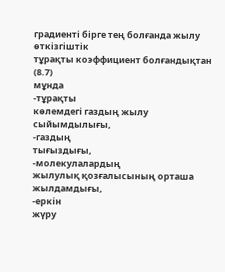градиенті бірге тең болғанда жылу
өткізгіштік
тұрақты коэффициент болғандықтан
(8.7)
мұнда
-тұрақты
көлемдегі газдың жылу сыйымдылығы,
-газдың
тығыздығы,
-молекулалардың
жылулық қозғалысының орташа жылдамдығы,
-еркін
жүру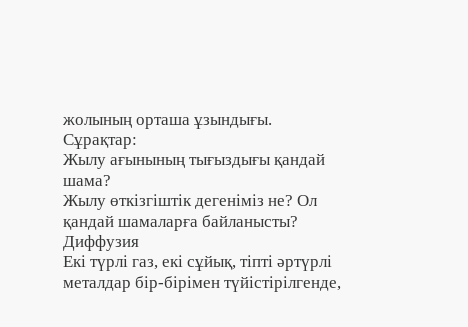жолының орташа ұзындығы.
Сұрақтар:
Жылу ағынының тығыздығы қандай шама?
Жылу өткізгіштік дегеніміз не? Ол қандай шамаларға байланысты?
Диффузия
Екі түрлі газ, екі сұйық, тіпті әртүрлі металдар бір-бірімен түйістірілгенде,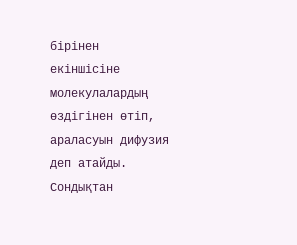бірінен екіншісіне молекулалардың өздігінен өтіп, араласуын дифузия деп атайды. Сондықтан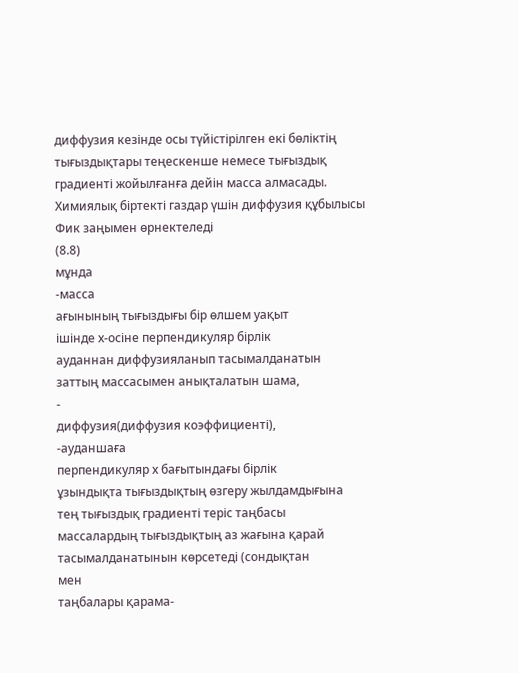диффузия кезінде осы түйістірілген екі бөліктің тығыздықтары теңескенше немесе тығыздық градиенті жойылғанға дейін масса алмасады.
Химиялық біртекті газдар үшін диффузия құбылысы Фик заңымен өрнектеледі
(8.8)
мұнда
-масса
ағынының тығыздығы бір өлшем уақыт
ішінде х-осіне перпендикуляр бірлік
ауданнан диффузияланып тасымалданатын
заттың массасымен анықталатын шама,
-
диффузия(диффузия коэффициенті),
-ауданшаға
перпендикуляр х бағытындағы бірлік
ұзындықта тығыздықтың өзгеру жылдамдығына
тең тығыздық градиенті теріс таңбасы
массалардың тығыздықтың аз жағына қарай
тасымалданатынын көрсетеді (сондықтан
мен
таңбалары қарама-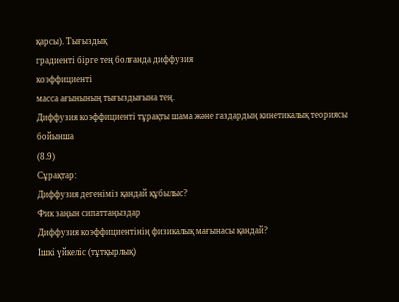қарсы). Тығыздық
градиенті бірге тең болғанда диффузия
коэффициенті
масса ағынының тығыздығына тең.
Диффузия коэффициенті тұрақты шама және газдардың кинетикалық теориясы бойынша
(8.9)
Сұрақтар:
Диффузия дегеніміз қандай құбылыс?
Фик заңын сипаттаңыздар
Диффузия коэффициентінің физикалық мағынасы қандай?
Ішкі үйкеліс (тұтқырлық)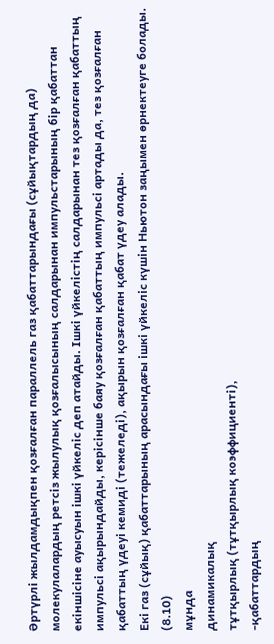Әртүрлі жылдамдықпен қозғалған параллель газ қабаттарындағы (сұйықтардың да) молекулалардың ретсіз жылулық қозғалысының салдарынан импульстарының бір қабаттан екіншісіне ауысуын ішкі үйкеліс деп атайды. Ішкі үйкелістің салдарынан тез қозғалған қабаттың импульсі ақырындайды, керісінше баяу қозғалған қабаттың импульсі артады да, тез қозғалған қабаттың үдеуі кемиді (тежеледі), ақырын қозғалған қабат үдеу алады.
Екі газ (сұйық) қабаттарының арасындағы ішкі үйкеліс күшін Ньютон заңымен өрнектеуге болады.
(8.10)
мұнда
динамикалық
тұтқырлық (тұтқырлық коэффициенті),
-қабаттардың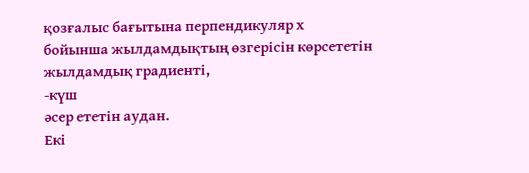қозғалыс бағытына перпендикуляр х
бойынша жылдамдықтың өзгерісін көрсететін
жылдамдық градиенті,
-күш
әсер ететін аудан.
Екі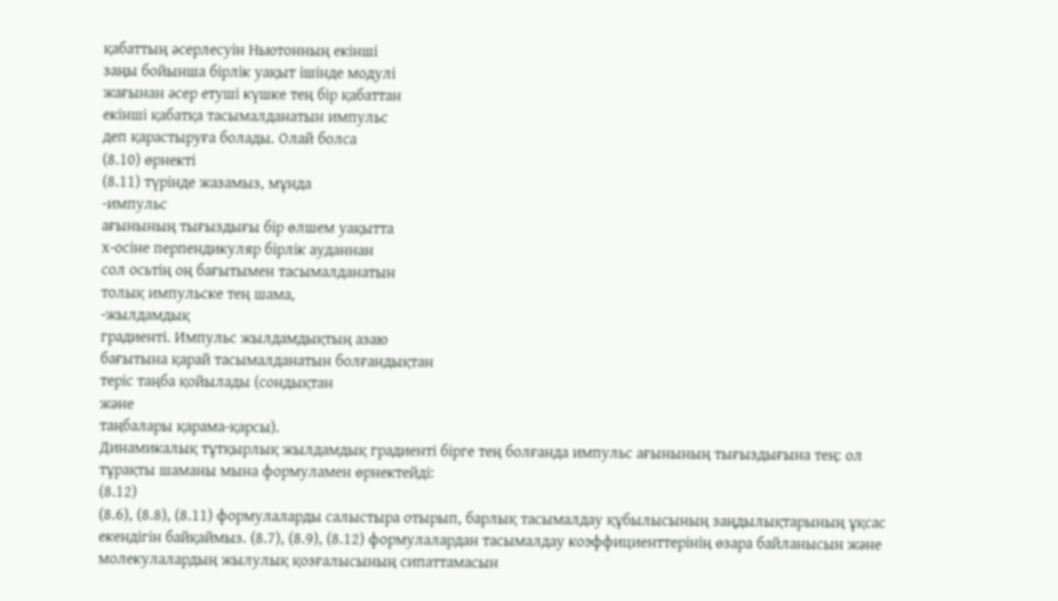қабаттың әсерлесуін Ньютонның екінші
заңы бойынша бірлік уақыт ішінде модулі
жағынан әсер етуші күшке тең бір қабаттан
екінші қабатқа тасымалданатын импульс
деп қарастыруға болады. Олай болса
(8.10) өрнекті
(8.11) түрінде жазамыз, мұнда
-импульс
ағынының тығыздығы бір өлшем уақытта
х-осіне перпендикуляр бірлік ауданнан
сол осьтің оң бағытымен тасымалданатын
толық импульске тең шама,
-жылдамдық
градиенті. Импульс жылдамдықтың азаю
бағытына қарай тасымалданатын болғандықтан
теріс таңба қойылады (сондықтан
және
таңбалары қарама-қарсы).
Динамикалық тұтқырлық жылдамдық градиенті бірге тең болғанда импульс ағынының тығыздығына тең: ол тұрақты шаманы мына формуламен өрнектейді:
(8.12)
(8.6), (8.8), (8.11) формулаларды салыстыра отырып, барлық тасымалдау құбылысының заңдылықтарының ұқсас екендігін байқаймыз. (8.7), (8.9), (8.12) формулалардан тасымалдау коэффициенттерінің өзара байланысын және молекулалардың жылулық қозғалысының сипаттамасын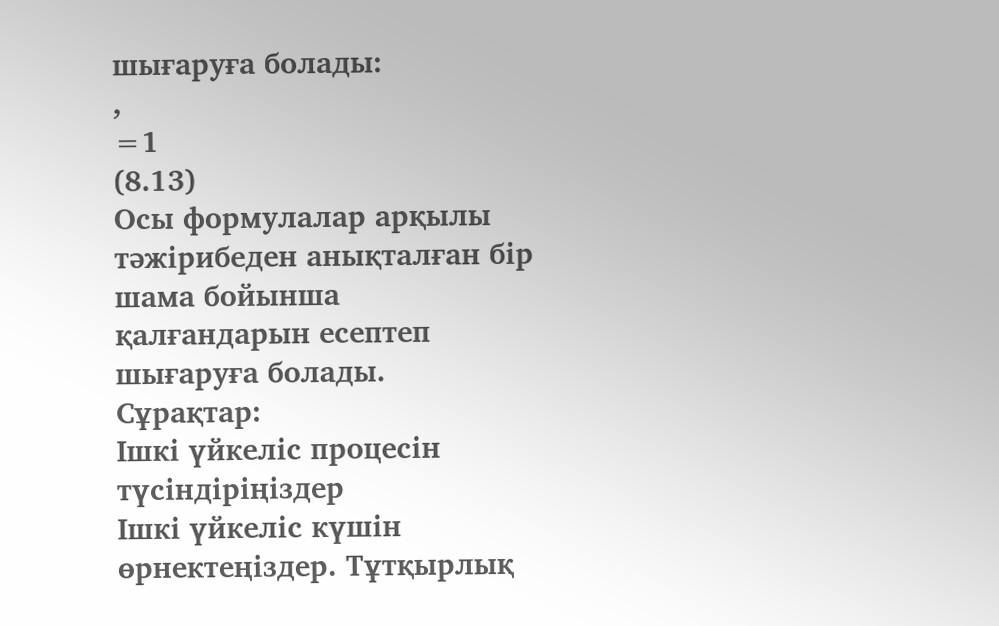шығаруға болады:
,
=1
(8.13)
Осы формулалар арқылы тәжірибеден анықталған бір шама бойынша қалғандарын есептеп шығаруға болады.
Сұрақтар:
Ішкі үйкеліс процесін түсіндіріңіздер
Ішкі үйкеліс күшін өрнектеңіздер. Тұтқырлық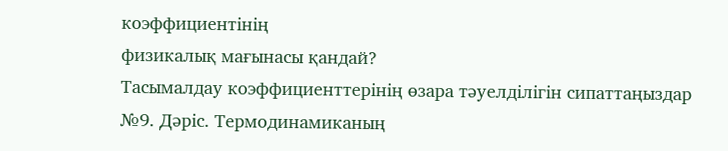коэффициентінің
физикалық мағынасы қандай?
Тасымалдау коэффициенттерінің өзара тәуелділігін сипаттаңыздар
№9. Дәріс. Термодинамиканың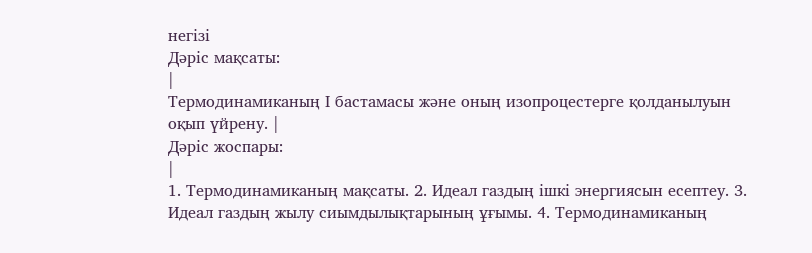негізі
Дәріс мақсаты:
|
Термодинамиканың І бастамасы және оның изопроцестерге қолданылуын оқып үйрену. |
Дәріс жоспары:
|
1. Термодинамиканың мақсаты. 2. Идеал газдың ішкі энергиясын есептеу. 3. Идеал газдың жылу сиымдылықтарының ұғымы. 4. Термодинамиканың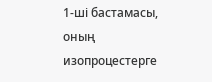1-ші бастамасы, оның изопроцестерге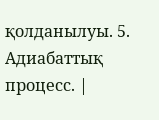қолданылуы. 5. Адиабаттық процесс. |